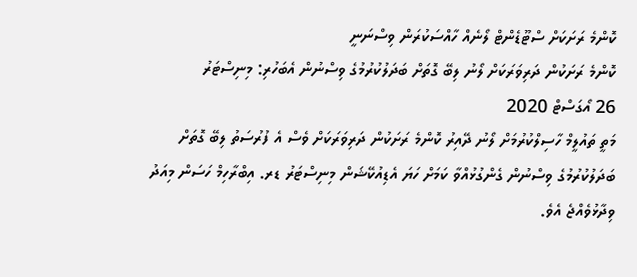ކޮންމެ ރަށަކަށް ސްޓޫޑެންޓް ލޯނެއް ހާއްސަކުރަން ވިސްނަނީ
ކޮންމެ ރަށަކުން ދަރިވަރަކަށް ލޯނު ލިބޭ ގޮތަށް ބަދަލުކުރުމުގެ ވިސްނުން އެބަހުރި: މިނިސްޓަރު
26 އޯގަސްޓް 2020
މަތީ ތައުލީމް ހާސިލްކުރުމަށް ލޯނު ދޭއިރު ކޮންމެ ރަށަކުން ދަރިވަރަކަށް ވެސް އެ ފުރުސަތު ލިބޭ ގޮތަށް ބަދަލުކުރުމުގެ ވިސްނުން ގެންގުޅުއްވާ ކަމަށް ހަޔަ އެޑިއުކޭޝަން މިނިސްޓަރު ޑރ. އިބްރާހިމް ހަސަން މިއަދު ވިދާޅުވެއްޖެ އެވެ.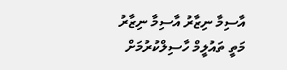އާސިމާ ނިޒާރު އާސިމާ ނިޒާރު
މަތީ ތައުލީމް ހާސިލްކުރުމަށް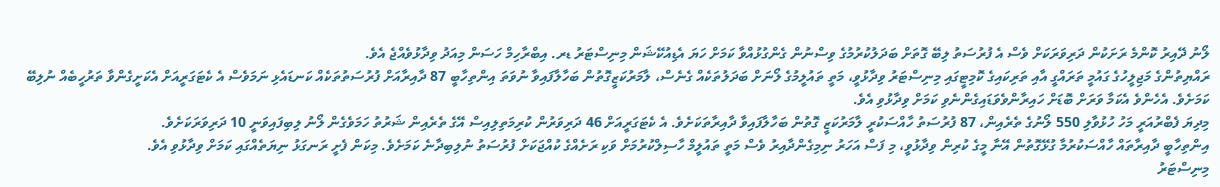ލޯނު ދޭއިރު ކޮންމެ ރަށަކުން ދަރިވަރަކަށް ވެސް އެ ފުރުސަތު ލިބޭ ގޮތަށް ބަދަލުކުރުމުގެ ވިސްނުން ގެންގުޅުއްވާ ކަމަށް ހަޔަ އެޑިއުކޭޝަން މިނިސްޓަރު ޑރ. އިބްރާހިމް ހަސަން މިއަދު ވިދާޅުވެއްޖެ އެވެ.
ރައްޔިތުންގެ މަޖިލީހުގެ ގައުމީ ތަރައްގީ އާއި ތަރިކައިގެ ކޮމިޓީގައި މިނިސްޓަރު ވިދާޅުވީ، މަތީ ތައުލީމުގެ ލޯނަށް ބަދަލުތަކެއް ގެނެސް، ލާމަރުކަޒީގޮތުން ބަހާލާފައިވާ ނުވަތަ އިންތިހާބީ 87 ދާއިރާއަށް ފުރުސަތުތަކެއް ކަނޑައެޅި ނަމަވެސް އެ ކެޓަގަރީއަށް އެކަށީގެންވާ ތަރުހީބެއް ނުލިބޭ ކަމަށެވެ. އެހެންވެ އެކަމާ ވަރަށް ބޮޑަށް ހައިރާންވެވަޑައިގެންނެވި ކަމަށް ވިދާޅުވި އެވެ.
މިދިޔަ ފެބްރުއަރީ މަހު ހުޅުވާލި 550 ލޯނުގެ ތެރެއިން، 87 ފުރުސަތު ހާއްސަކުރީ ލާމަރުކަޒީ ގޮތުން ބަހާލާފައިވާ ދާއިރާތަކަށެވެ. އެ ކެޓަގަރީއަށް 46 ދަރިވަރުން ކުރިމަތިލިއިސް އޭގެ ތެރެއިން ޝަރުތު ހަމަވެގެން ލޯނު ލިބިފައިވަނީ 10 ދަރިވަރަކަށެވެ.
އިންތިހާބީ ދާއިރާތައް ހާއްސަކުރުމާ ގުޅޭގޮތުން އޭނާ މީގެ ކުރިން ވިދާޅުވީ، މި ފަސް އަހަރު ނިމިގެންދާއިރު ވެސް މަތީ ތައުލީމް ހާސިލްކުރުމަށް ވަކި ރަށެއްގެ ކުއްޖަކަށް ފުރުސަތު ނުލިބިދާނެ ކަމަށެވެ. މިކަން ފެށީ ރަނގަޅު ނިޔަތެއްގައި ކަމަށް ވިދާޅުވި އެވެ.
މިނިސްޓަރު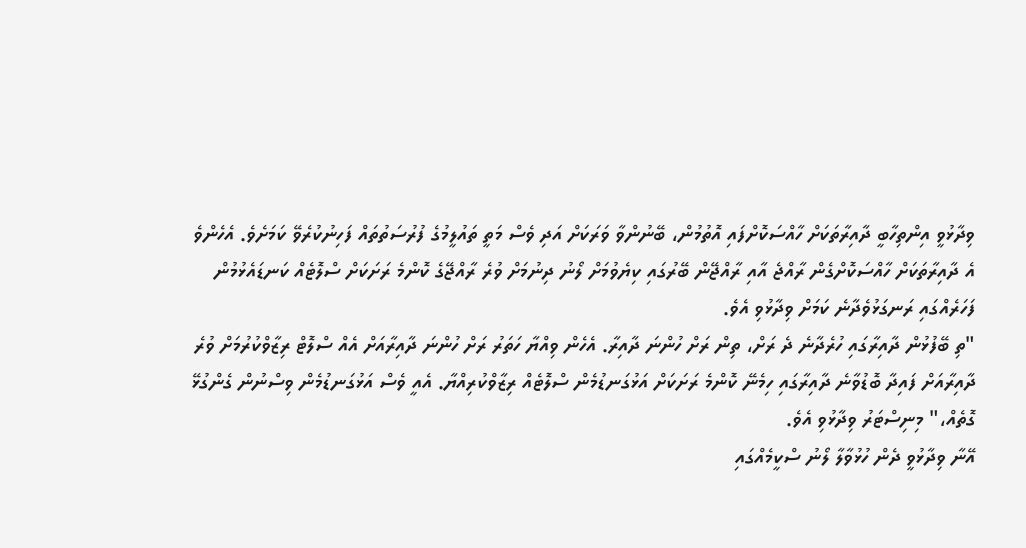ވިދާޅުވީ އިންތިހާބީ ދާއިރާތަކަށް ހާއްސަކޮށްފައި އޮތުމުން، ބޭނުންވާ ވަރަކަށް އަދި ވެސް މަތީ ތައުލީމުގެ ފުރުސަތުތައް ފަހިނުކުރެވޭ ކަމަށެވެ. އެހެންވެ އެ ދާއިރާތަކަށް ހާއްސަކޮށްގެން ރާއްޖެ އާއި ރާއްޖޭން ބޭރުގައި ކިޔެވުމަށް ލޯނު ދިނުމަށް ވުރެ ރާއްޖޭގެ ކޮންމެ ރަށަކަށް ސްލޮޓެއް ކަނޑައެޅުމުން ފަހަރެއްގައި ރަނގަޅުވެދާނެ ކަމަށް ވިދާޅުވި އެވެ.
"ތި ބޭފުޅުން ދާއިރާގައި ހުރެދާނެ ދެ ރަށް، ތިން ރަށް ހުންނަ ދާއިރާ. އެހެން ވިއްޔާ ހަތަރު ރަށް ހުންނަ ދާއިރާއަށް އެއް ސްލޮޓް ރިޒާވްކުރުމަށް ވުރެ ދާއިރާއަށް ފައިދާ ބޮޑުވާނެ ދާއިރާގައި ހިމެނޭ ކޮންމެ ރަށަކަށް އަޅުގަނޑުމެން ސްލޮޓެއް ރިޒާވްކުރިއްޔާ. އެއީ ވެސް އަޅުގަނޑުމެން ވިސްނުން ގެންގުޅޭ ގޮތެއް،" މިނިސްޓަރު ވިދާޅުވި އެވެ.
އޭނާ ވިދާޅުވީ ދެން ހުޅުވާލާ ލޯނު ސްކީމެއްގައި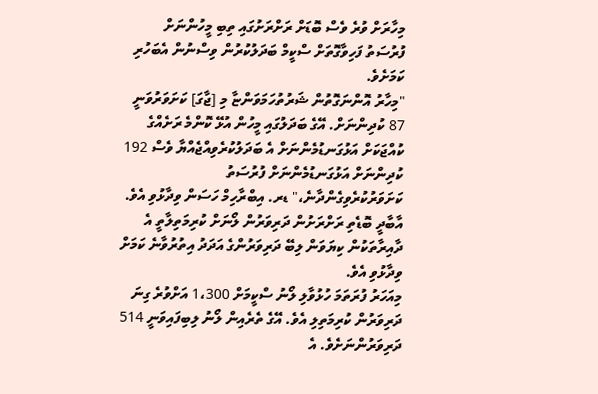މިހާރަށް ވުރެ ވެސް ބޮޑަށް ރަށްރަށުގައި ތިބި މީހުންނަށް ފުރުސަތު ފަހިވާގޮތަށް ސްކީމް ބަދަލުކުރުން ވިސްނުން އެބަހުރި ކަމަށެވެ.
"މިހާރު އޮންނަގޮތުން ޝަރުތުހަމަވަންޏާ މި [ޖާގަ] ކަށަވަރުވަނީ 87 ކުދިންނަށް. އޭގެ ބަދަލުގައި މީހުން އުޅޭ ކޮންމެ ރަށެއްގެ ކުއްޖަކަށް އަޅުގަނޑުމެންނަށް އެ ބަދަލުކުރެވިއްޖެއްޔާ ވެސް 192 ކުދިންނަށް އަޅުގަނޑުމެންނަށް ފުރުސަތު ކަށަވަރުކުރެވިގެންދާނެ،" ޑރ. އިބްރާހިމް ހަސަން ވިދާޅުވި އެވެ.
އާބާދީ ބޮޑެތި ރަށްރަށުން ދަރިވަރުން ލޯނަށް ކުރިމަތިލާތީ އެ ދާއިރާތަކުން ކިޔަވަން ލިބޭ ދަރިވަރުންގެ އަދަދު އިތުރުވާނެ ކަމަށް ވިދާޅުވި އެވެ.
މިއަހަރު ފުރަތަމަ ހުޅުވާލި ލޯނު ސްކީމަށް 1،300 އަށްވުރެ ގިނަ ދަރިވަރުން ކުރިމަތިލި އެވެ. އޭގެ ތެރެއިން ލޯނު ލިބިފައިވަނީ 514 ދަރިވަރުންނަށެވެ. އެ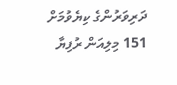ދަރިވަރުންގެ ކިޔެވުމަށް 151 މިލިއަން ރުފިޔާ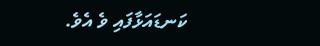ކަނޑައަޅާފައި ވެ އެވެ.